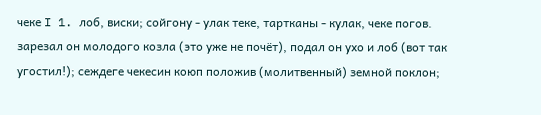чеке I 1. лоб, виски; сойгону - улак теке, тартканы - кулак, чеке погов. зарезал он молодого козла (это уже не почёт), подал он ухо и лоб (вот так угостил!); сеждеге чекесин коюп положив (молитвенный) земной поклон;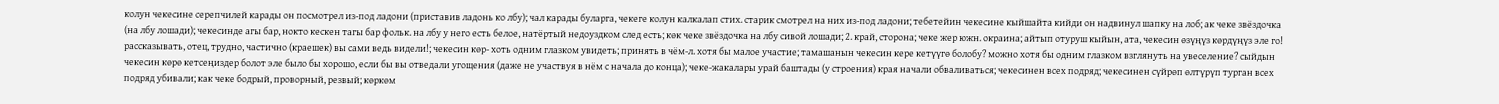колун чекесине серепчилей карады он посмотрел из-под ладони (приставив ладонь ко лбу); чал карады буларга, чекеге колун калкалап стих. старик смотрел на них из-под ладони; тебетейин чекесине кыйшайта кийди он надвинул шапку на лоб; ак чеке звёздочка (на лбу лошади); чекесинде агы бар, нокто кескен тагы бар фольк. на лбу у него есть белое, натёртый недоуздком след есть; көк чеке звёздочка на лбу сивой лошади; 2. край, сторона; чеке жер южн. окраина; айтып отуруш кыйын, ата, чекесин өзүңүз көрдүңүз эле го! рассказывать, отец, трудно, частично (краешек) вы сами ведь видели!; чекесин көр- хоть одним глазком увидеть; принять в чём-л. хотя бы малое участие; тамашанын чекесин кере кетүүгө болобу? можно хотя бы одним глазком взглянуть на увеселение? сыйдын чекесин көрө кетсеңиздер болот эле было бы хорошо, если бы вы отведали угощения (даже не участвуя в нём с начала до конца); чеке-жакалары урай баштады (у строения) края начали обваливаться; чекесинен всех подряд; чекесинен сүйрөп өлтүрүп турган всех подряд убивали; как чеке бодрый, проворный, резвый; көркөм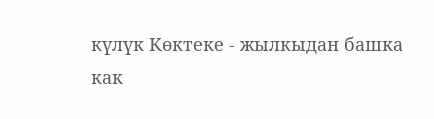күлүк Көктеке - жылкыдан башка как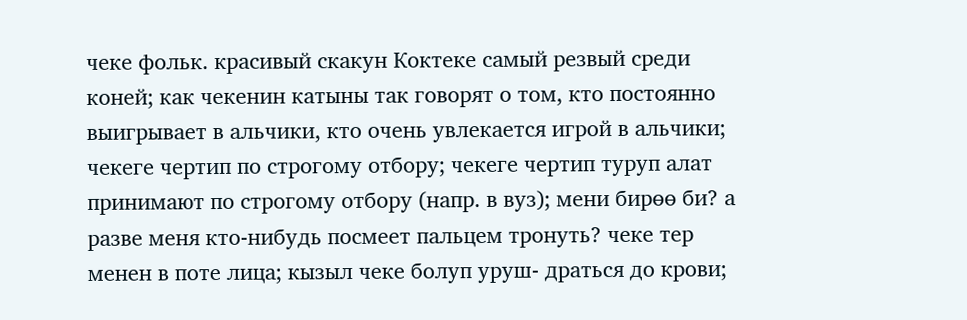чеке фольк. красивый скакун Коктеке самый резвый среди коней; как чекенин катыны так говорят о том, кто постоянно выигрывает в альчики, кто очень увлекается игрой в альчики; чекеге чертип по строгому отбору; чекеге чертип туруп алат принимают по строгому отбору (напр. в вуз); мени бирөө би? а разве меня кто-нибудь посмеет пальцем тронуть? чеке тер менен в поте лица; кызыл чеке болуп уруш- драться до крови;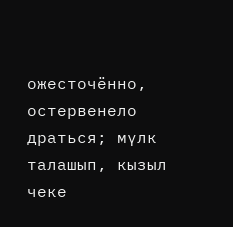ожесточённо, остервенело драться; мүлк талашып, кызыл чеке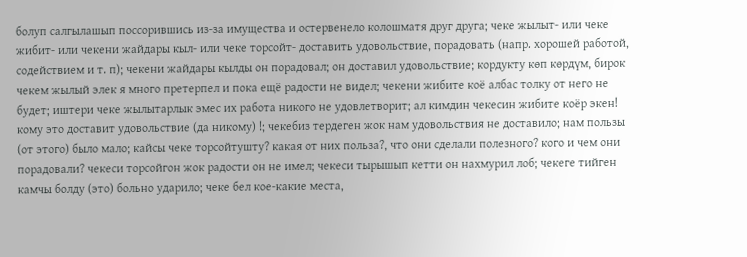болуп салгылашып поссорившись из-за имущества и остервенело колошматя друг друга; чеке жылыт- или чеке жибит- или чекени жайдары кыл- или чеке торсойт- доставить удовольствие, порадовать (напр. хорошей работой, содействием и т. п); чекени жайдары кылды он порадовал; он доставил удовольствие; кордукту көп көрдүм, бирок чекем жылый элек я много претерпел и пока ещё радости не видел; чекени жибите коё албас толку от него не будет; иштери чеке жылытарлык эмес их работа никого не удовлетворит; ал кимдин чекесин жибите коёр экен! кому это доставит удовольствие (да никому) !; чекебиз тердеген жок нам удовольствия не доставило; нам пользы (от этого) было мало; кайсы чеке торсойтушту? какая от них польза?, что они сделали полезного? кого и чем они порадовали? чекеси торсойгон жок радости он не имел; чекеси тырышып кетти он нахмурил лоб; чекеге тийген камчы болду (это) больно ударило; чеке бел кое-какие места,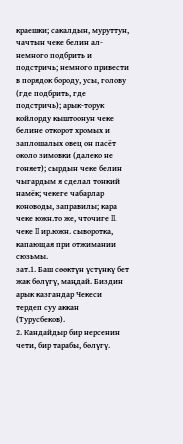краешки; сакалдын, муруттун, чачтын чеке белин ал- немного подбрить и подстричь; немного привести в порядок бороду, усы, голову (где подбрить, где подстричь); арык-торук койлорду кыштоонун чеке белине откорот хромых и заплошалых овец он пасёт около зимовки (далеко не гоняет); сырдын чеке белин чыгардым я сделал тонкий намёк; чекеге чабарлар коноводы, заправилы; кара чеке южн.то же, чточиге II. чеке II ир.южн. сыворотка, капающая при отжимании сюзьмы.
зат.1. Баш сөөктүн үстүнкү бет жак бөлүгү, маңдай. Биздин арык казгандар Чекеси тердеп суу аккан (Турусбеков).
2. Кандайдыр бир нерсенин чети, бир тарабы, бөлүгү.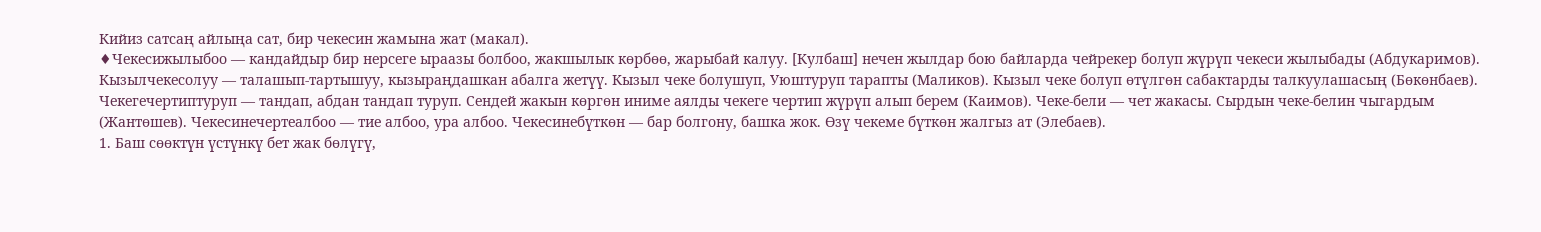Кийиз сатсаң айлыңа сат, бир чекесин жамына жат (макал).
♦Чекесижылыбоо — кандайдыр бир нерсеге ыраазы болбоо, жакшылык көрбөө, жарыбай калуу. [Кулбаш] нечен жылдар бою байларда чейрекер болуп жүрүп чекеси жылыбады (Абдукаримов). Кызылчекесолуу — талашып-тартышуу, кызыраңдашкан абалга жетүү. Кызыл чеке болушуп, Уюштуруп тарапты (Маликов). Кызыл чеке болуп өтүлгөн сабактарды талкуулашасың (Бөкөнбаев). Чекегечертиптуруп — тандап, абдан тандап туруп. Сендей жакын көргөн иниме аялды чекеге чертип жүрүп алып берем (Каимов). Чеке-бели — чет жакасы. Сырдын чеке-белин чыгардым (Жантөшев). Чекесинечертеалбоо — тие албоо, ура албоо. Чекесинебүткөн — бар болгону, башка жок. Өзү чекеме бүткөн жалгыз ат (Элебаев).
1. Баш сөөктүн үстүнкү бет жак бөлүгү,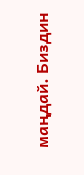маңдай. Биздин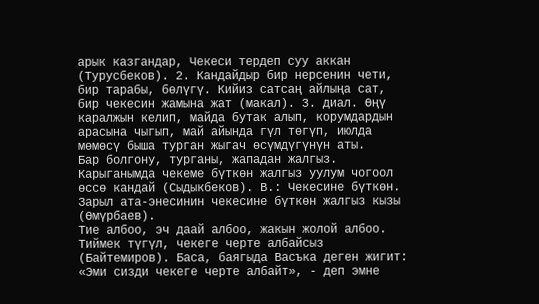арык казгандар, Чекеси тердеп суу аккан (Турусбеков). 2. Кандайдыр бир нерсенин чети, бир тарабы, бөлүгү. Кийиз сатсаң айлыңа сат, бир чекесин жамына жат (макал). 3. диал. Өңү каралжын келип, майда бутак алып, корумдардын арасына чыгып, май айында гүл төгүп, июлда мөмөсү быша турган жыгач өсүмдүгүнүн аты.
Бар болгону, турганы, жападан жалгыз. Карыганымда чекеме бүткөн жалгыз уулум чогоол өссө кандай (Сыдыкбеков). В.: Чекесине бүткөн. Зарыл ата-энесинин чекесине бүткөн жалгыз кызы (Өмүрбаев).
Тие албоо, эч даай албоо, жакын жолой албоо. Тиймек түгүл, чекеге черте албайсыз (Байтемиров). Баса, баягыда Васъка деген жигит: «Эми сизди чекеге черте албайт», - деп эмне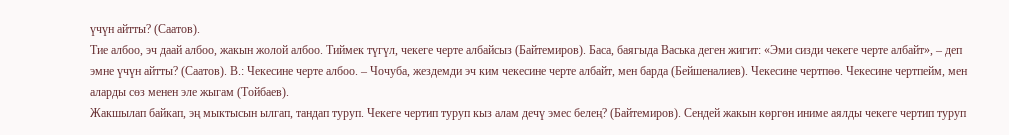үчүн айтты? (Саатов).
Тие албоо, эч даай албоо, жакын жолой албоо. Тиймек түгүл, чекеге черте албайсыз (Байтемиров). Баса, баягыда Васька деген жигит: «Эми сизди чекеге черте албайт», – деп эмне үчүн айтты? (Саатов). В.: Чекесине черте албоо. – Чочуба, жездемди эч ким чекесине черте албайт, мен барда (Бейшеналиев). Чекесине чертпөө. Чекесине чертпейм, мен аларды сөз менен эле жыгам (Тойбаев).
Жакшылап байкап, эң мыктысын ылгап, тандап туруп. Чекеге чертип туруп кыз алам дечү эмес белең? (Байтемиров). Сендей жакын көргөн иниме аялды чекеге чертип туруп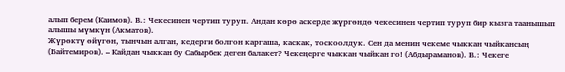алып берем (Каимов). В.: Чекесинен чертип туруп. Андан көрө аскерде жүргөндө чекесинен чертип туруп бир кызга таанышып алышы мүмкүн (Акматов).
Жүрөктү өйүгөн, тынчын алган, кедерги болгон каргаша, каскак, тоскоолдук. Сен да менин чекеме чыккан чыйкансың (Байтемиров). – Кайдан чыккан бу Сабырбек деген балакет? Чекеңерге чыккан чыйкан го! (Абдыраманов). В.: Чекеге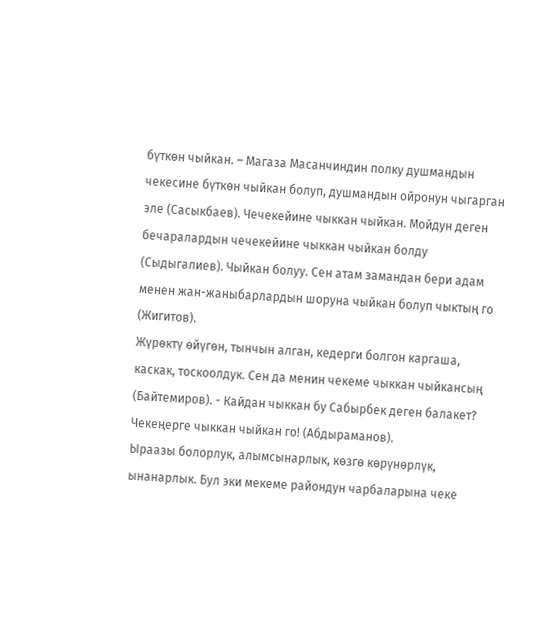бүткөн чыйкан. – Магаза Масанчиндин полку душмандын чекесине бүткөн чыйкан болуп, душмандын ойронун чыгарган эле (Сасыкбаев). Чечекейине чыккан чыйкан. Мойдун деген бечаралардын чечекейине чыккан чыйкан болду (Сыдыгалиев). Чыйкан болуу. Сен атам замандан бери адам менен жан-жаныбарлардын шоруна чыйкан болуп чыктың го (Жигитов).
Жүрөктү өйүгөн, тынчын алган, кедерги болгон каргаша, каскак, тоскоолдук. Сен да менин чекеме чыккан чыйкансың (Байтемиров). - Кайдан чыккан бу Сабырбек деген балакет? Чекеңерге чыккан чыйкан го! (Абдыраманов).
Ыраазы болорлук, алымсынарлык, көзгө көрүнөрлүк, ынанарлык. Бул эки мекеме райондун чарбаларына чеке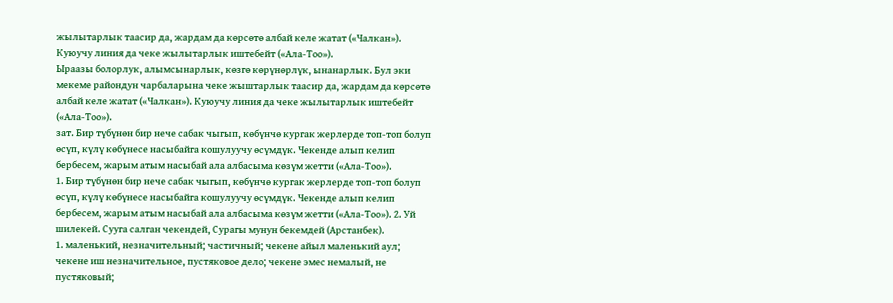жылытарлык таасир да, жардам да көрсөтө албай келе жатат («Чалкан»). Куюучу линия да чеке жылытарлык иштебейт («Ала-Тоо»).
Ыраазы болорлук, алымсынарлык, көзгө көрүнөрлүк, ынанарлык. Бул эки мекеме райондун чарбаларына чеке жыштарлык таасир да, жардам да көрсөтө албай келе жатат («Чалкан»). Куюучу линия да чеке жылытарлык иштебейт («Ала-Тоо»).
зат. Бир түбүнөн бир нече сабак чыгып, көбүнчө кургак жерлерде топ-топ болуп өсүп, күлү көбүнесе насыбайга кошулуучу өсүмдүк. Чекенде алып келип бербесем, жарым атым насыбай ала албасыма көзүм жетти («Ала-Тоо»).
1. Бир түбүнөн бир нече сабак чыгып, көбүнчө кургак жерлерде топ-топ болуп өсүп, күлү көбүнесе насыбайга кошулуучу өсүмдүк. Чекенде алып келип бербесем, жарым атым насыбай ала албасыма көзүм жетти («Ала-Тоо»). 2. Уй шилекей. Сууга салган чекендей, Сурагы мунун бекемдей (Арстанбек).
1. маленький, незначительный; частичный; чекене айыл маленький аул; чекене иш незначительное, пустяковое дело; чекене эмес немалый, не пустяковый;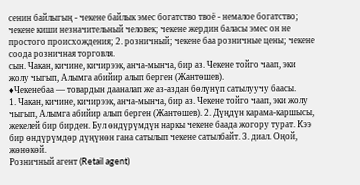сенин байлыгың - чекене байлык эмес богатство твоё - немалое богатство; чекене киши незначительный человек; чекене жердин баласы эмес он не простого происхождения; 2. розничный; чекене баа розничные цены; чекене соода розничная торговля.
сын. Чакан, кичине, кичирээк, анча-мынча, бир аз. Чекене тойго чаап, эки жолу чыгып, Алымга абийир алып берген (Жантөшев).
♦Чекенебаа — товардын дааналап же аз-аздан бөлүнүп сатылуучу баасы.
1. Чакан, кичине, кичирээк, анча-мынча, бир аз. Чекене тойго чаап, эки жолу чыгып, Алымга абийир алып берген (Жантөшев). 2. Дүңдүн карама-каршысы, жекелей бир бирден. Бул өндүрүмдүн наркы чекене баада жогору турат. Кээ бир өндүрүмдөр дүңүнөн гана сатылып чекене сатылбайт. 3. диал. Оңой, жөнөкөй.
Розничный агент (Retail agent)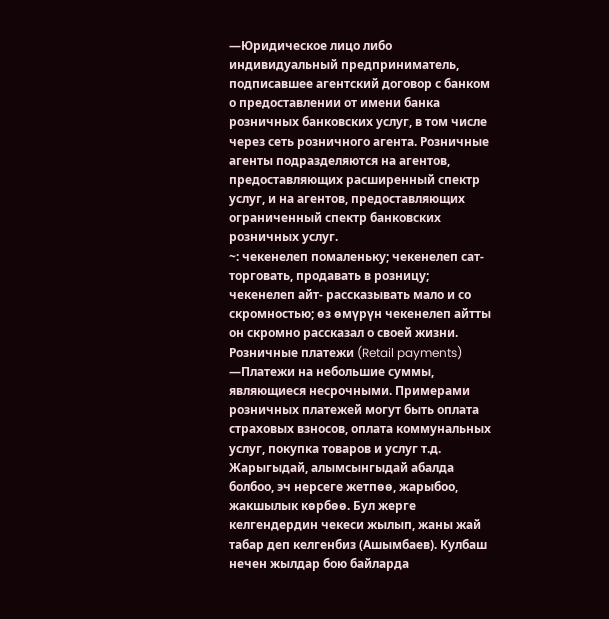—Юридическое лицо либо индивидуальный предприниматель, подписавшее агентский договор с банком о предоставлении от имени банка розничных банковских услуг, в том числе через сеть розничного агента. Розничные агенты подразделяются на агентов, предоставляющих расширенный спектр услуг, и на агентов, предоставляющих ограниченный спектр банковских розничных услуг.
~: чекенелеп помаленьку; чекенелеп сат- торговать, продавать в розницу; чекенелеп айт- рассказывать мало и со скромностью; өз өмүрүн чекенелеп айтты он скромно рассказал о своей жизни.
Розничные платежи (Retail payments) —Платежи на небольшие суммы, являющиеся несрочными. Примерами розничных платежей могут быть оплата страховых взносов, оплата коммунальных услуг, покупка товаров и услуг т.д.
Жарыгыдай, алымсынгыдай абалда болбоо, эч нерсеге жетпөө, жарыбоо, жакшылык көрбөө. Бул жерге келгендердин чекеси жылып, жаны жай табар деп келгенбиз (Ашымбаев). Кулбаш нечен жылдар бою байларда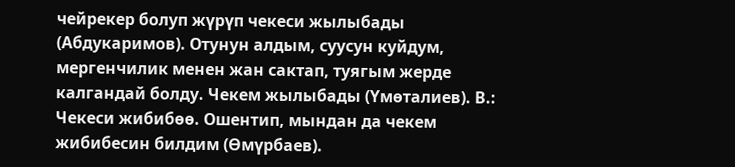чейрекер болуп жүрүп чекеси жылыбады (Абдукаримов). Отунун алдым, суусун куйдум, мергенчилик менен жан сактап, туягым жерде калгандай болду. Чекем жылыбады (Үмөталиев). В.: Чекеси жибибөө. Ошентип, мындан да чекем жибибесин билдим (Өмүрбаев).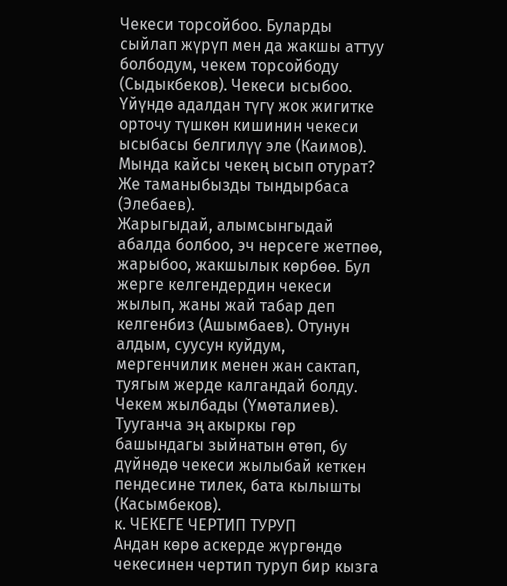Чекеси торсойбоо. Буларды сыйлап жүрүп мен да жакшы аттуу болбодум, чекем торсойбоду (Сыдыкбеков). Чекеси ысыбоо. Үйүндө адалдан түгү жок жигитке орточу түшкөн кишинин чекеси ысыбасы белгилүү эле (Каимов). Мында кайсы чекең ысып отурат? Же таманыбызды тындырбаса (Элебаев).
Жарыгыдай, алымсынгыдай абалда болбоо, эч нерсеге жетпөө, жарыбоо, жакшылык көрбөө. Бул жерге келгендердин чекеси жылып, жаны жай табар деп келгенбиз (Ашымбаев). Отунун алдым, суусун куйдум, мергенчилик менен жан сактап, туягым жерде калгандай болду. Чекем жылбады (Үмөталиев). Тууганча эң акыркы гөр башындагы зыйнатын өтөп, бу дүйнөдө чекеси жылыбай кеткен пендесине тилек, бата кылышты (Касымбеков).
к. ЧЕКЕГЕ ЧЕРТИП ТУРУП
Андан көрө аскерде жүргөндө чекесинен чертип туруп бир кызга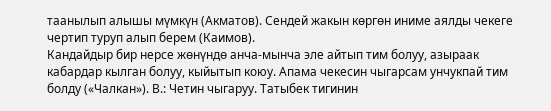таанылып алышы мүмкүн (Акматов). Сендей жакын көргөн иниме аялды чекеге чертип туруп алып берем (Каимов).
Кандайдыр бир нерсе жөнүндө анча-мынча эле айтып тим болуу, азыраак кабардар кылган болуу, кыйытып коюу. Апама чекесин чыгарсам унчукпай тим болду («Чалкан»). В.: Четин чыгаруу. Татыбек тигинин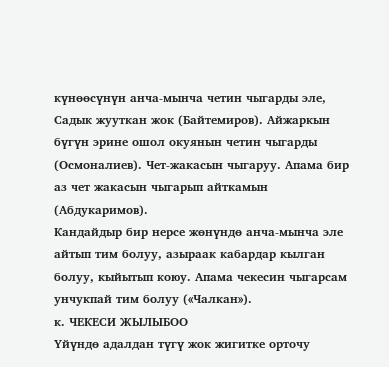күнөөсүнүн анча-мынча четин чыгарды эле, Садык жууткан жок (Байтемиров). Айжаркын бүгүн эрине ошол окуянын четин чыгарды (Осмоналиев). Чет-жакасын чыгаруу. Апама бир аз чет жакасын чыгарып айткамын (Абдукаримов).
Кандайдыр бир нерсе жөнүндө анча-мынча эле айтып тим болуу, азыраак кабардар кылган болуу, кыйытып коюу. Апама чекесин чыгарсам унчукпай тим болуу («Чалкан»).
к. ЧЕКЕСИ ЖЫЛЫБОО
Үйүндө адалдан түгү жок жигитке орточу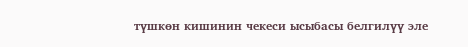түшкөн кишинин чекеси ысыбасы белгилүү эле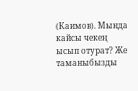(Каимов). Мында кайсы чекең ысып отурат? Же таманыбызды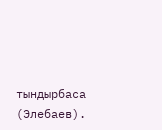тындырбаса (Элебаев).